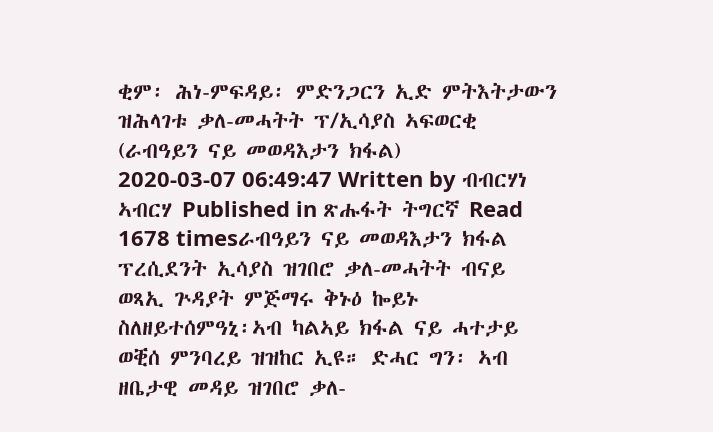ቂም፡ ሕነ-ምፍዳይ፡ ምድንጋርን ኢድ ምትእትታውን ዝሕላገቱ ቃለ-መሓትት ፕ/ኢሳያስ ኣፍወርቂ (ራብዓይን ናይ መወዳእታን ክፋል)
2020-03-07 06:49:47 Written by ብብርሃነ ኣብርሃ Published in ጽሑፋት ትግርኛ Read 1678 timesራብዓይን ናይ መወዳእታን ክፋል
ፕረሲደንት ኢሳያስ ዝገበሮ ቃለ-መሓትት ብናይ ወጻኢ ጕዳያት ምጅማሩ ቅኑዕ ኰይኑ ስለዘይተሰምዓኒ፡ኣብ ካልኣይ ክፋል ናይ ሓተታይ ወቒሰ ምንባረይ ዝዝከር ኢዩ። ድሓር ግን፡ ኣብ ዘቤታዊ መዳይ ዝገበሮ ቃለ-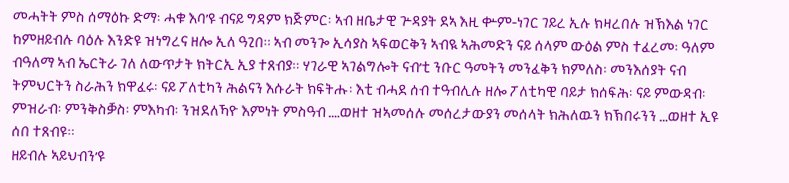መሓትት ምስ ሰማዕኩ ድማ፡ ሓቁ እባ’ዩ ብናይ ግዳም ክጅምር፡ ኣብ ዘቤታዊ ጕዳያት ደኣ እዚ ቍም-ነገር ገይረ ኢሉ ክዛረበሉ ዝኽእል ነገር ከምዘይብሉ ባዕሉ እንድዩ ዝነግረና ዘሎ ኢለ ዓጊበ። ኣብ መንጐ ኢሳያስ ኣፍወርቅን ኣብዪ ኣሕመድን ናይ ሰላም ውዕል ምስ ተፈረመ፡ ዓለም ብዓለማ ኣብ ኤርትራ ገለ ለውጥታት ክትርኢ ኢያ ተጸብያ። ሃገራዊ ኣገልግሎት ናብ’ቲ ንቡር ዓመትን መንፈቅን ክምለስ፡ መንእሰያት ናብ ትምህርትን ስራሕን ክዋፈሩ፡ ናይ ፖለቲካን ሕልናን እሱራት ክፍትሑ፡ እቲ ብሓደ ሰብ ተዓብሊሉ ዘሎ ፖለቲካዊ ባይታ ክሰፍሕ፡ ናይ ምውዳብ፡ ምዝራብ፡ ምንቅስቓስ፡ ምእካብ፡ ንዝደለኻዮ እምነት ምስዓብ ….ወዘተ ዝኣመሰሉ መሰረታውያን መሰላት ክሕለዉን ክኽበሩንን …ወዘተ ኢዩ ሰበ ተጸብዩ።
ዘይብሉ ኣይህብን’ዩ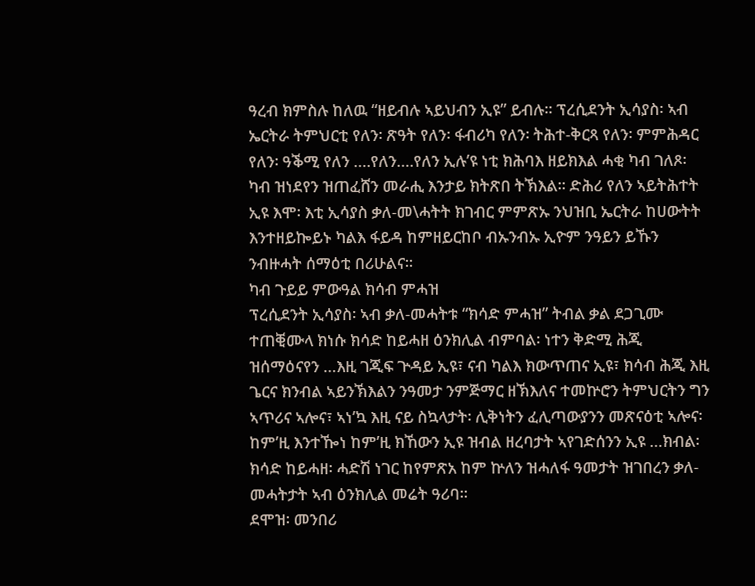ዓረብ ክምስሉ ከለዉ “ዘይብሉ ኣይህብን ኢዩ” ይብሉ። ፕረሲደንት ኢሳያስ፡ ኣብ ኤርትራ ትምህርቲ የለን፡ ጽዓት የለን፡ ፋብሪካ የለን፡ ትሕተ-ቅርጻ የለን፡ ምምሕዳር የለን፡ ዓቕሚ የለን ….የለን….የለን ኢሉ’ዩ ነቲ ክሕባእ ዘይክእል ሓቂ ካብ ገለጾ፡ ካብ ዝነደየን ዝጠፈሸን መራሒ እንታይ ክትጽበ ትኽእል። ድሕሪ የለን ኣይትሕተት ኢዩ እሞ፡ እቲ ኢሳያስ ቃለ-መ\ሓትት ክገብር ምምጽኡ ንህዝቢ ኤርትራ ከሀውትት እንተዘይኰይኑ ካልእ ፋይዳ ከምዘይርከቦ ብኡንብኡ ኢዮም ንዓይን ይኹን ንብዙሓት ሰማዕቲ በሪሁልና።
ካብ ጉይይ ምውዓል ክሳብ ምሓዝ
ፕረሲደንት ኢሳያስ፡ ኣብ ቃለ-መሓትቱ “ክሳድ ምሓዝ” ትብል ቃል ደጋጊሙ ተጠቒሙላ ክነሱ ክሳድ ከይሓዘ ዕንክሊል ብምባል፡ ነተን ቅድሚ ሕጂ ዝሰማዕናየን …እዚ ገጂፍ ጕዳይ ኢዩ፣ ናብ ካልእ ክውጥጠና ኢዩ፣ ክሳብ ሕጂ እዚ ጌርና ክንብል ኣይንኽእልን ንዓመታ ንምጅማር ዘኽእለና ተመኵሮን ትምህርትን ግን ኣጥሪና ኣሎና፣ ኣነ’ኳ እዚ ናይ ስኳላታት፡ ሊቅነትን ፈሊጣውያንን መጽናዕቲ ኣሎና፡ ከም’ዚ እንተዀነ ከም’ዚ ክኸውን ኢዩ ዝብል ዘረባታት ኣየገድሰንን ኢዩ …ክብል፡ ክሳድ ከይሓዘ፡ ሓድሽ ነገር ከየምጽአ ከም ኵለን ዝሓለፋ ዓመታት ዝገበረን ቃለ-መሓትታት ኣብ ዕንክሊል መሬት ዓሪባ።
ደሞዝ፡ መንበሪ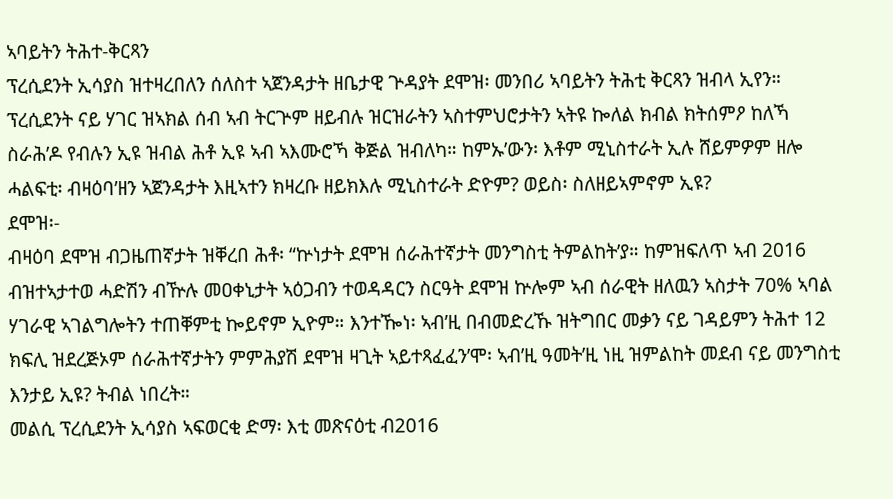ኣባይትን ትሕተ-ቅርጻን
ፕረሲደንት ኢሳያስ ዝተዛረበለን ሰለስተ ኣጀንዳታት ዘቤታዊ ጕዳያት ደሞዝ፡ መንበሪ ኣባይትን ትሕቲ ቅርጻን ዝብላ ኢየን። ፕረሲደንት ናይ ሃገር ዝኣክል ሰብ ኣብ ትርጕም ዘይብሉ ዝርዝራትን ኣስተምህሮታትን ኣትዩ ኰለል ክብል ክትሰምዖ ከለኻ ስራሕ’ዶ የብሉን ኢዩ ዝብል ሕቶ ኢዩ ኣብ ኣእሙሮኻ ቅጅል ዝብለካ። ከምኡ’ውን፡ እቶም ሚኒስተራት ኢሉ ሸይምዎም ዘሎ ሓልፍቲ፡ ብዛዕባ’ዘን ኣጀንዳታት እዚኣተን ክዛረቡ ዘይክእሉ ሚኒስተራት ድዮም? ወይስ፡ ስለዘይኣምኖም ኢዩ?
ደሞዝ፡-
ብዛዕባ ደሞዝ ብጋዜጠኛታት ዝቐረበ ሕቶ፡ “ኵነታት ደሞዝ ሰራሕተኛታት መንግስቲ ትምልከት’ያ። ከምዝፍለጥ ኣብ 2016 ብዝተኣታተወ ሓድሽን ብዅሉ መዐቀኒታት ኣዕጋብን ተወዳዳርን ስርዓት ደሞዝ ኵሎም ኣብ ሰራዊት ዘለዉን ኣስታት 70% ኣባል ሃገራዊ ኣገልግሎትን ተጠቐምቲ ኰይኖም ኢዮም። እንተዀነ፡ ኣብ’ዚ በብመድረኹ ዝትግበር መቃን ናይ ገዳይምን ትሕተ 12 ክፍሊ ዝደረጅኦም ሰራሕተኛታትን ምምሕያሽ ደሞዝ ዛጊት ኣይተጻፈፈን’ሞ፡ ኣብ’ዚ ዓመት’ዚ ነዚ ዝምልከት መደብ ናይ መንግስቲ እንታይ ኢዩ? ትብል ነበረት።
መልሲ ፕረሲደንት ኢሳያስ ኣፍወርቂ ድማ፡ እቲ መጽናዕቲ ብ2016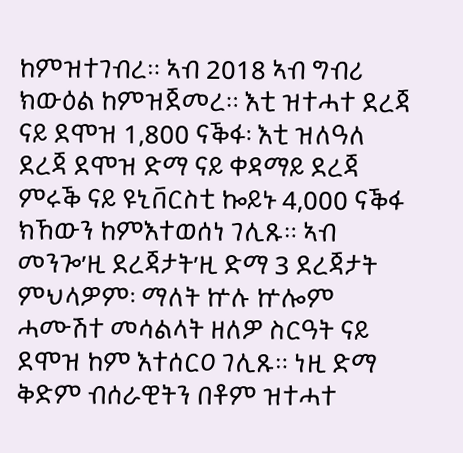ከምዝተገብረ። ኣብ 2018 ኣብ ግብሪ ክውዕል ከምዝጀመረ። እቲ ዝተሓተ ደረጃ ናይ ደሞዝ 1,800 ናቕፋ፡ እቲ ዝለዓለ ደረጃ ደሞዝ ድማ ናይ ቀዳማይ ደረጃ ምሩቕ ናይ ዩኒቨርስቲ ኰይኑ 4,000 ናቕፋ ክኸውን ከምእተወሰነ ገሊጹ። ኣብ መንጐ’ዚ ደረጃታት’ዚ ድማ 3 ደረጃታት ምህላዎም፡ ማለት ኵሉ ኵሎም ሓሙሽተ መሳልላት ዘለዎ ስርዓት ናይ ደሞዝ ከም እተሰርዐ ገሊጹ። ነዚ ድማ ቅድም ብሰራዊትን በቶም ዝተሓተ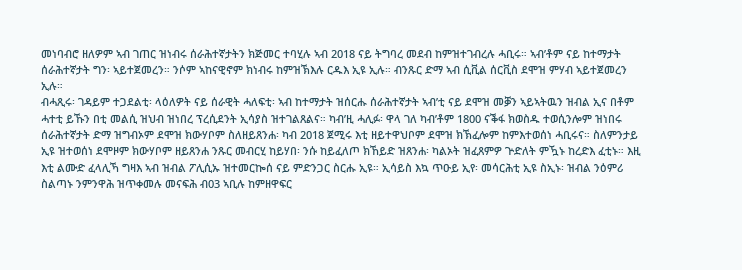መነባብሮ ዘለዎም ኣብ ገጠር ዝነብሩ ሰራሕተኛታትን ክጅመር ተባሂሉ ኣብ 2018 ናይ ትግባረ መደብ ከምዝተገብረሉ ሓቢሩ። ኣብ’ቶም ናይ ከተማታት ሰራሕተኛታት ግን፡ ኣይተጀመረን። ንሶም ኣከናዊኖም ክነብሩ ከምዝኽእሉ ርዱእ ኢዩ ኢሉ። ብንጹር ድማ ኣብ ሲቪል ሰርቪስ ደሞዝ ምሃብ ኣይተጀመረን ኢሉ።
ብሓጺሩ፡ ገዳይም ተጋደልቲ፡ ላዕለዎት ናይ ሰራዊት ሓለፍቲ፡ ኣብ ከተማታት ዝሰርሑ ሰራሕተኛታት ኣብ’ቲ ናይ ደሞዝ መቓን ኣይኣትዉን ዝብል ኢና በቶም ሓተቲ ይኹን በቲ መልሲ ዝህብ ዝነበረ ፕረሲደንት ኢሳያስ ዝተገልጸልና። ካብ’ዚ ሓሊፉ፡ ዋላ ገለ ካብ’ቶም 1800 ናቕፋ ክወስዱ ተወሲንሎም ዝነበሩ ሰራሕተኛታት ድማ ዝግብኦም ደሞዝ ክውሃቦም ስለዘይጸንሐ፡ ካብ 2018 ጀሚሩ እቲ ዘይተዋህቦም ደሞዝ ክኽፈሎም ከምእተወሰነ ሓቢሩና። ስለምንታይ ኢዩ ዝተወሰነ ደሞዞም ክውሃቦም ዘይጸንሐ ንጹር መብርሂ ከይሃበ፡ ንሱ ከይፈለጦ ክኸይድ ዝጸንሐ፡ ካልኦት ዝፈጸምዎ ጕድለት ምዃኑ ከረድእ ፈቲኑ። እዚ እቲ ልሙድ ፈላሊኻ ግዛእ ኣብ ዝብል ፖሊሲኡ ዝተመርኰሰ ናይ ምድንጋር ስርሑ ኢዩ። ኢሳይስ እኳ ጥዑይ ኢየ፡ መሳርሕቲ ኢዩ ስኢኑ፡ ዝብል ንዕምሪ ስልጣኑ ንምንዋሕ ዝጥቀመሉ መናፍሕ ብ03 ኣቢሉ ከምዘዋፍር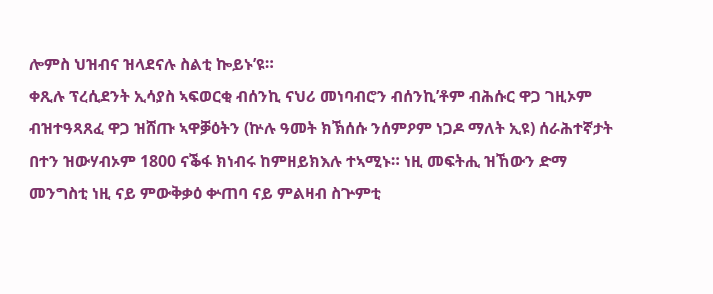ሎምስ ህዝብና ዝላደናሉ ስልቲ ኰይኑ’ዩ።
ቀጺሉ ፕረሲደንት ኢሳያስ ኣፍወርቂ ብሰንኪ ናህሪ መነባብሮን ብሰንኪ’ቶም ብሕሱር ዋጋ ገዚኦም ብዝተዓጻጸፈ ዋጋ ዝሸጡ ኣዋቓዕትን (ኵሉ ዓመት ክኽሰሱ ንሰምዖም ነጋዶ ማለት ኢዩ) ሰራሕተኛታት በተን ዝውሃብኦም 1800 ናቕፋ ክነብሩ ከምዘይክእሉ ተኣሚኑ። ነዚ መፍትሒ ዝኸውን ድማ መንግስቲ ነዚ ናይ ምውቅቃዕ ቍጠባ ናይ ምልዛብ ስጕምቲ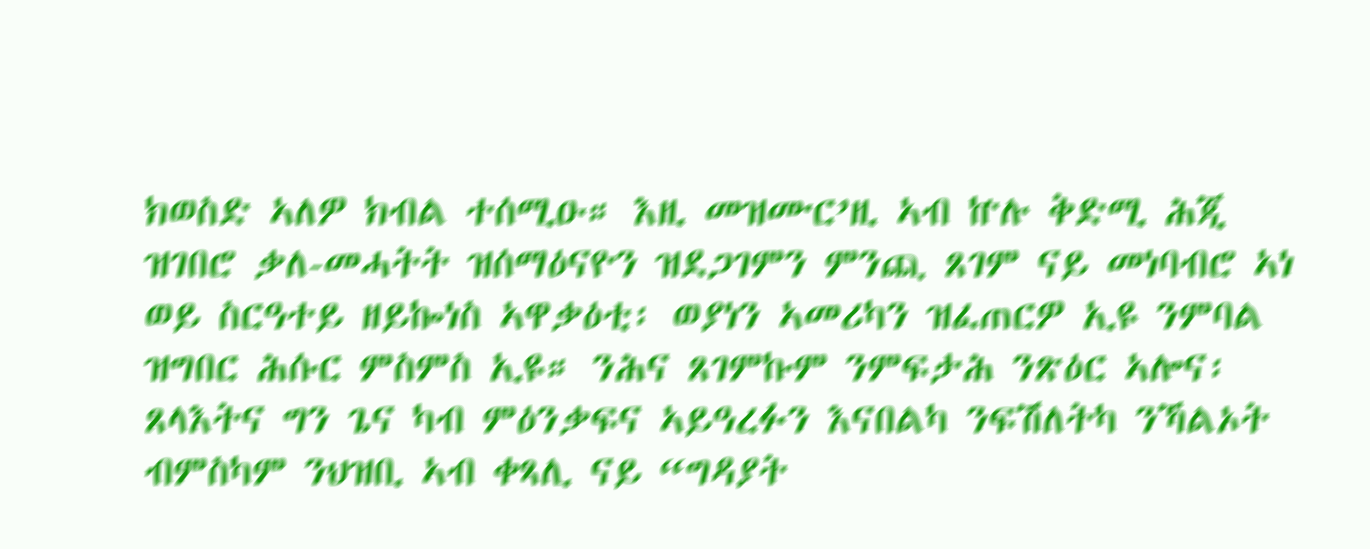ክወስድ ኣለዎ ክብል ተሰሚዑ። እዚ መዝሙር’ዚ ኣብ ኵሉ ቅድሚ ሕጂ ዝገበሮ ቃለ-መሓትት ዝሰማዕናዮን ዝደጋገምን ምንጪ ጸገም ናይ መነባብሮ ኣነ ወይ ስርዓተይ ዘይኰነስ ኣዋቃዕቲ፡ ወያነን ኣመሪካን ዝፈጠርዎ ኢዩ ንምባል ዝግበር ሕሱር ምስምስ ኢዩ። ንሕና ጸገምኩም ንምፍታሕ ንጽዕር ኣሎና፡ ጸላእትና ግን ጌና ካብ ምዕንቃፍና ኣይዓረፉን እናበልካ ንፍሽለትካ ንኻልኦት ብምስካም ንህዝቢ ኣብ ቀጻሊ ናይ “ግዳያት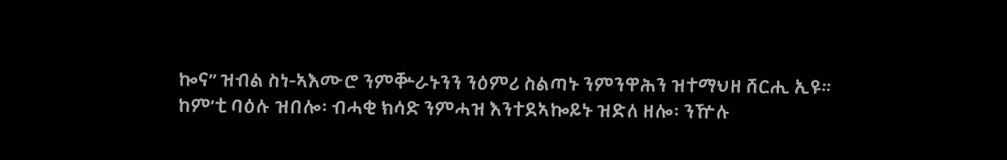ኰና” ዝብል ስነ-ኣእሙሮ ንምቝራኑንን ንዕምሪ ስልጣኑ ንምንዋሕን ዝተማህዘ ሸርሒ ኢዩ።
ከም’ቲ ባዕሉ ዝበሎ፡ ብሓቂ ክሳድ ንምሓዝ እንተደኣኰይኑ ዝድለ ዘሎ፡ ንዅሉ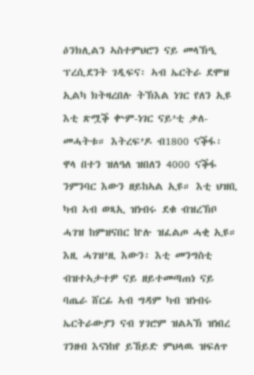ዕንክሊልን ኣስተምህሮን ናይ መላኽዒ ፕረሲደንት ገዲፍና፡ ኣብ ኤርትራ ደሞዝ ኢልካ ክትዛረበሉ ትኽእል ነገር የለን ኢዩ እቲ ጽሟቕ ቍም-ነገር ናይ’ቲ ቃለ-መሓትቱ። እትረፍ’ዶ ብ1800 ናቕፋ፡ ዋላ በተን ዝለዓለ ዝበለን 4000 ናቕፋ ንምንባር እውን ዘይከኣል ኢዩ። እቲ ህዝቢ ካብ ኣብ ወጻኢ ዝነብሩ ደቁ ብዝረኽቦ ሓገዝ ከምዝናበር ኵሉ ዝፈልጦ ሓቂ ኢዩ። እዚ ሓገዝ’ዚ እውን፡ እቲ መንግስቲ ብዝተኣታተዎ ናይ ዘይተመጣጠነ ናይ ባጤራ ሸርፊ ኣብ ግዳም ካብ ዝነብሩ ኤርትራውያን ናብ ሃገሮም ዝልኣኽ ዝነበረ ገንዘብ እናነከየ ይኸይድ ምህላዉ ዝፍለጥ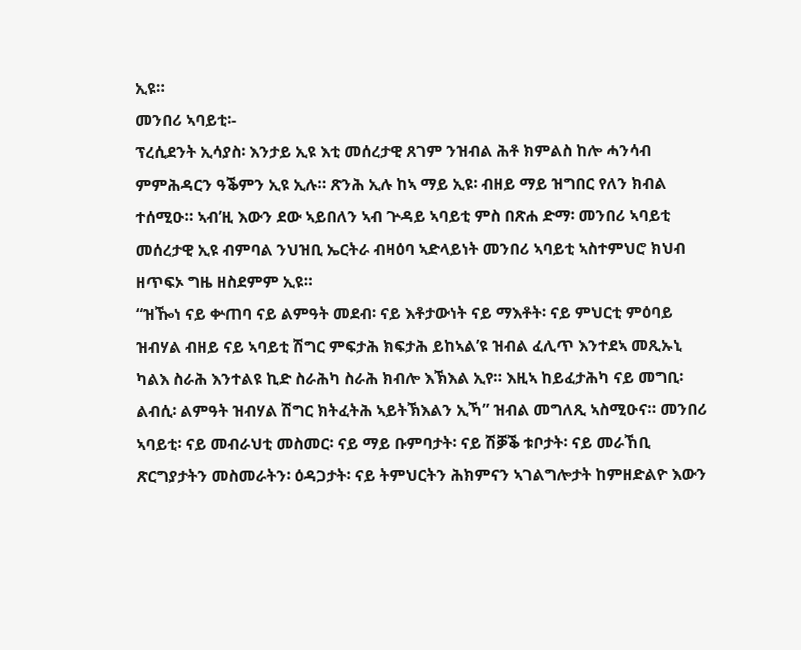ኢዩ።
መንበሪ ኣባይቲ፡-
ፕረሲደንት ኢሳያስ፡ እንታይ ኢዩ እቲ መሰረታዊ ጸገም ንዝብል ሕቶ ክምልስ ከሎ ሓንሳብ ምምሕዳርን ዓቕምን ኢዩ ኢሉ። ጽንሕ ኢሉ ከኣ ማይ ኢዩ፡ ብዘይ ማይ ዝግበር የለን ክብል ተሰሚዑ። ኣብ’ዚ እውን ደው ኣይበለን ኣብ ጕዳይ ኣባይቲ ምስ በጽሐ ድማ፡ መንበሪ ኣባይቲ መሰረታዊ ኢዩ ብምባል ንህዝቢ ኤርትራ ብዛዕባ ኣድላይነት መንበሪ ኣባይቲ ኣስተምህሮ ክህብ ዘጥፍኦ ግዜ ዘስደምም ኢዩ።
“ዝዀነ ናይ ቍጠባ ናይ ልምዓት መደብ፡ ናይ እቶታውነት ናይ ማእቶት፡ ናይ ምህርቲ ምዕባይ ዝብሃል ብዘይ ናይ ኣባይቲ ሽግር ምፍታሕ ክፍታሕ ይከኣል’ዩ ዝብል ፈሊጥ እንተደኣ መጺኡኒ ካልእ ስራሕ እንተልዩ ኪድ ስራሕካ ስራሕ ክብሎ እኽእል ኢየ። እዚኣ ከይፈታሕካ ናይ መግቢ፡ ልብሲ፡ ልምዓት ዝብሃል ሽግር ክትፈትሕ ኣይትኽእልን ኢኻ” ዝብል መግለጺ ኣስሚዑና። መንበሪ ኣባይቲ፡ ናይ መብራህቲ መስመር፡ ናይ ማይ ቡምባታት፡ ናይ ሽቓቕ ቱቦታት፡ ናይ መራኸቢ ጽርግያታትን መስመራትን፡ ዕዳጋታት፡ ናይ ትምህርትን ሕክምናን ኣገልግሎታት ከምዘድልዮ እውን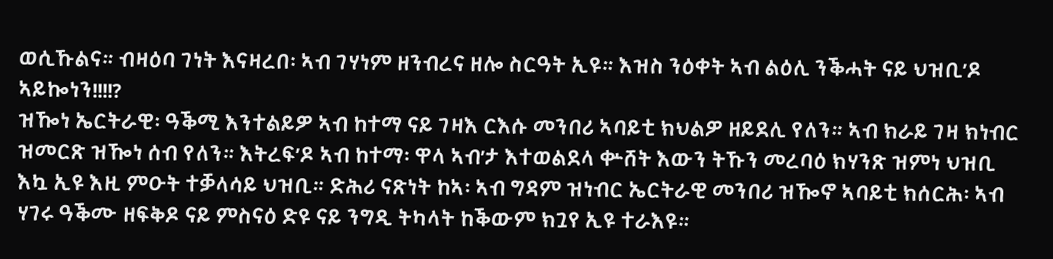ወሲኹልና። ብዛዕባ ገነት እናዛረበ፡ ኣብ ገሃነም ዘንብረና ዘሎ ስርዓት ኢዩ። እዝስ ንዕቀት ኣብ ልዕሊ ንቕሓት ናይ ህዝቢ’ዶ ኣይኰነን!!!!?
ዝዀነ ኤርትራዊ፡ ዓቕሚ እንተልይዎ ኣብ ከተማ ናይ ገዛእ ርእሱ መንበሪ ኣባይቲ ክህልዎ ዘይደሊ የለን። ኣብ ክራይ ገዛ ክነብር ዝመርጽ ዝዀነ ሰብ የለን። እትረፍ’ዶ ኣብ ከተማ፡ ዋላ ኣብ’ታ እተወልደላ ቍሸት እውን ትኹን መረባዕ ክሃንጽ ዝምነ ህዝቢ እኳ ኢዩ እዚ ምዑት ተቓላሳይ ህዝቢ። ድሕሪ ናጽነት ከኣ፡ ኣብ ግዳም ዝነብር ኤርትራዊ መንበሪ ዝዀኖ ኣባይቲ ክሰርሕ፡ ኣብ ሃገሩ ዓቕሙ ዘፍቅዶ ናይ ምስናዕ ድዩ ናይ ንግዲ ትካላት ከቕውም ክጓየ ኢዩ ተራእዩ።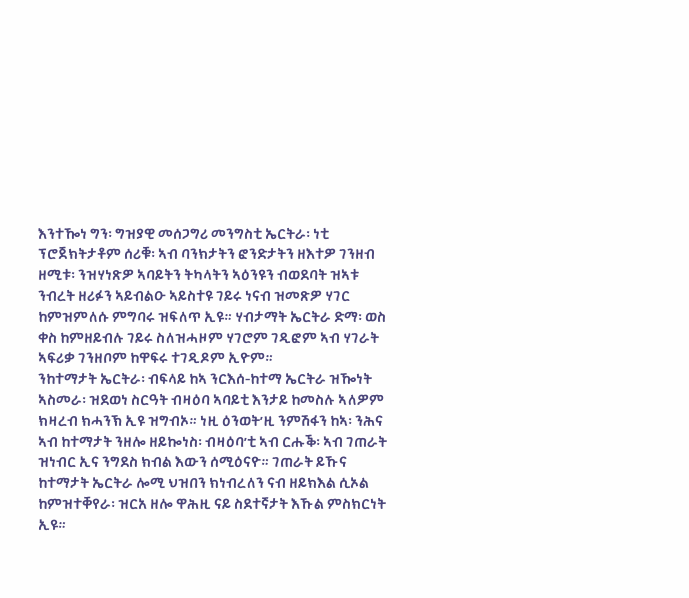እንተዀነ ግን፡ ግዝያዊ መሰጋግሪ መንግስቲ ኤርትራ፡ ነቲ ፕሮጀክትታቶም ሰሪቑ፡ ኣብ ባንክታትን ፎንድታትን ዘእተዎ ገንዘብ ዘሚቱ፡ ንዝሃነጽዎ ኣባይትን ትካላትን ኣዕንዩን ብወደባት ዝኣቱ ንብረት ዘሪፉን ኣይብልዑ ኣይስተዩ ገይሩ ነናብ ዝመጽዎ ሃገር ከምዝምለሱ ምግባሩ ዝፍለጥ ኢዩ። ሃብታማት ኤርትራ ድማ፡ ወስ ቀስ ከምዘይብሉ ገይሩ ስለዝሓዞም ሃገሮም ገዲፎም ኣብ ሃገራት ኣፍሪቃ ገንዘቦም ከዋፍሩ ተገዲዶም ኢዮም።
ንከተማታት ኤርትራ፡ ብፍላይ ከኣ ንርእሰ-ከተማ ኤርትራ ዝዀነት ኣስመራ፡ ዝደወነ ስርዓት ብዛዕባ ኣባይቲ እንታይ ከመስሉ ኣለዎም ክዛረብ ክሓንኽ ኢዩ ዝግብኦ። ነዚ ዕንወት’ዚ ንምሽፋን ከኣ፡ ንሕና ኣብ ከተማታት ንዘሎ ዘይኰነስ፡ ብዛዕባ’ቲ ኣብ ርሑቕ፡ ኣብ ገጠራት ዝነብር ኢና ንግደስ ክብል እውን ሰሚዕናዮ። ገጠራት ይኹና ከተማታት ኤርትራ ሎሚ ህዝበን ክነብረለን ናብ ዘይክእል ሲኦል ከምዝተቐየራ፡ ዝርአ ዘሎ ዋሕዚ ናይ ስደተኛታት እኹል ምስክርነት ኢዩ።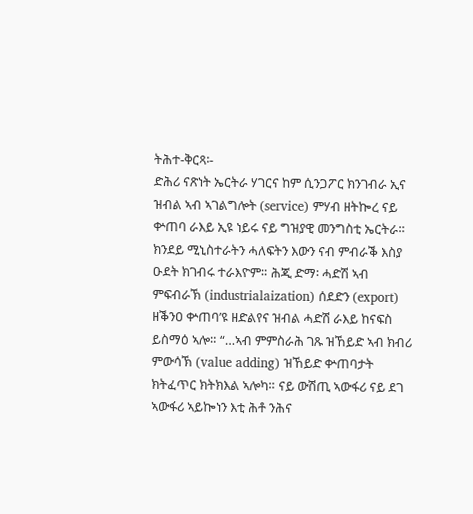ትሕተ-ቅርጻ፡-
ድሕሪ ናጽነት ኤርትራ ሃገርና ከም ሲንጋፖር ክንገብራ ኢና ዝብል ኣብ ኣገልግሎት (service) ምሃብ ዘትኰረ ናይ ቍጠባ ራእይ ኢዩ ነይሩ ናይ ግዝያዊ መንግስቲ ኤርትራ። ክንደይ ሚኒስተራትን ሓለፍትን እውን ናብ ምብራቕ እስያ ዑደት ክገብሩ ተራእዮም። ሕጂ ድማ፡ ሓድሽ ኣብ ምፍብራኽ (industrialaization) ሰደድን (export) ዘቕንዐ ቍጠባ’ዩ ዘድልየና ዝብል ሓድሽ ራእይ ከናፍስ ይስማዕ ኣሎ። “…ኣብ ምምስራሕ ገጹ ዝኸይድ ኣብ ክብሪ ምውሳኽ (value adding) ዝኸይድ ቍጠባታት ክትፈጥር ክትክእል ኣሎካ። ናይ ውሽጢ ኣውፋሪ ናይ ደገ ኣውፋሪ ኣይኰነን እቲ ሕቶ ንሕና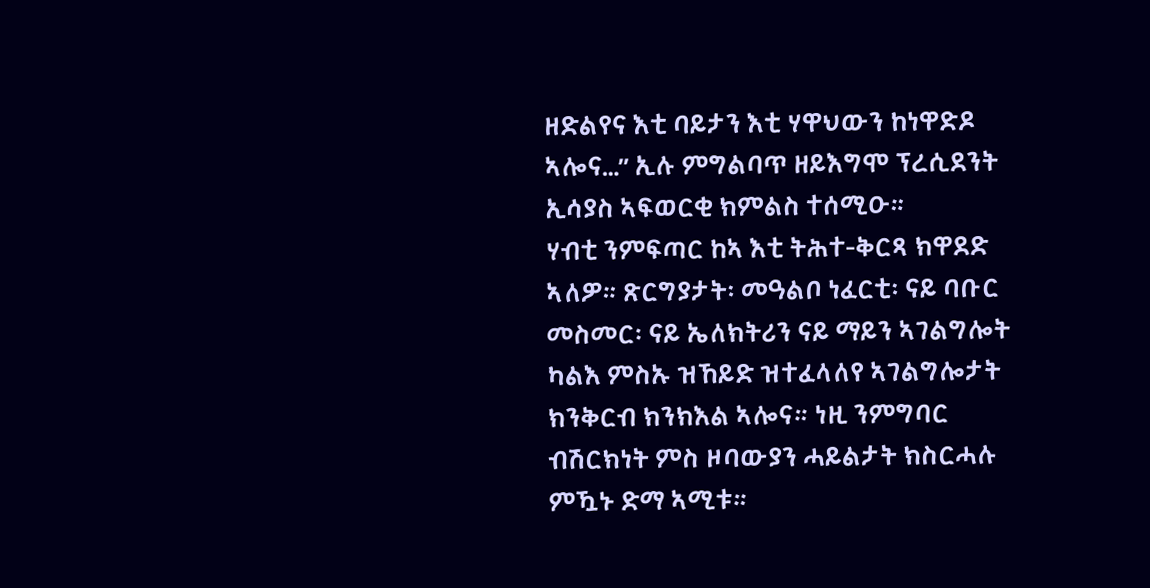ዘድልየና እቲ ባይታን እቲ ሃዋህውን ከነዋድዶ ኣሎና…” ኢሉ ምግልባጥ ዘይእግሞ ፕረሲደንት ኢሳያስ ኣፍወርቂ ክምልስ ተሰሚዑ።
ሃብቲ ንምፍጣር ከኣ እቲ ትሕተ-ቅርጻ ክዋደድ ኣለዎ። ጽርግያታት፡ መዓልቦ ነፈርቲ፡ ናይ ባቡር መስመር፡ ናይ ኤለክትሪን ናይ ማይን ኣገልግሎት ካልእ ምስኡ ዝኸይድ ዝተፈላለየ ኣገልግሎታት ክንቅርብ ክንክእል ኣሎና። ነዚ ንምግባር ብሽርክነት ምስ ዞባውያን ሓይልታት ክስርሓሉ ምዃኑ ድማ ኣሚቱ።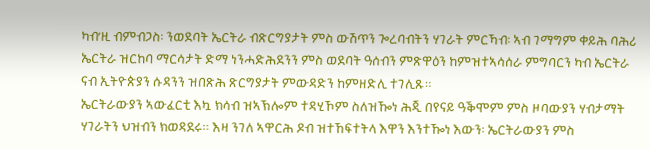ካብ’ዚ ብምብጋስ፡ ንወደባት ኤርትራ ብጽርግያታት ምስ ውሽጥን ጐረባብትን ሃገራት ምርኻብ፡ ኣብ ገማግም ቀይሕ ባሕሪ ኤርትራ ዝርከባ ማርሳታት ድማ ነንሓድሕደንን ምስ ወደባት ዓሰብን ምጽዋዕን ከምዝተኣሳሰራ ምግባርን ካብ ኤርትራ ናብ ኢትዮጵያን ሱዳንን ዝበጽሕ ጽርግያታት ምውዳድን ከምዘድሊ ተገሊጹ።
ኤርትራውያን ኣውፈርቲ እኳ ክሳብ ዝኣኽሎም ተዳሂኾም ስለዝዀነ ሕጂ በየናይ ዓቕሞም ምስ ዞባውያን ሃብታማት ሃገራትን ህዝብን ክወዳደሩ። እዛ ንገለ ኣዋርሕ ዶብ ዝተኸፍተትላ እዋን እንተዀነ እውን፡ ኤርትራውያን ምስ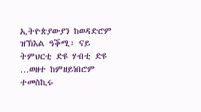ኢትዮጵያውያን ከወዳድሮም ዝኽእል ዓቕሚ፡ ናይ ትምህርቲ ድዩ ሃብቲ ድዩ …ወዘተ ከምዘይነበሮም ተመስኪሩ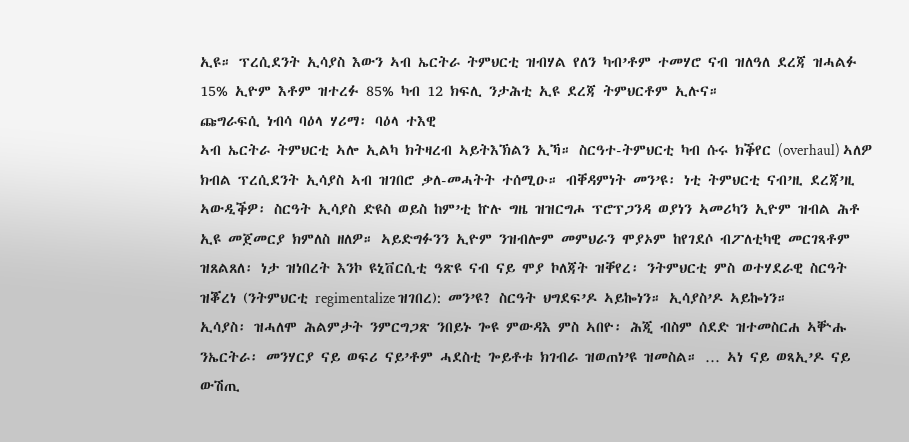ኢዩ። ፕረሲደንት ኢሳያስ እውን ኣብ ኤርትራ ትምህርቲ ዝብሃል የለን ካብ’ቶም ተመሃሮ ናብ ዝለዓለ ደረጃ ዝሓልፉ 15% ኢዮም እቶም ዝተረፉ 85% ካብ 12 ክፍሊ ንታሕቲ ኢዩ ደረጃ ትምህርቶም ኢሉና።
ጩግራፍሲ ነብሳ ባዕላ ሃሪማ፡ ባዕላ ተእዊ
ኣብ ኤርትራ ትምህርቲ ኣሎ ኢልካ ክትዛረብ ኣይትእኽልን ኢኻ። ስርዓተ-ትምህርቲ ካብ ሱሩ ክቕየር (overhaul) ኣለዎ ክብል ፕረሲደንት ኢሳያስ ኣብ ዝገበሮ ቃለ-መሓትት ተሰሚዑ። ብቐዳምነት መን’ዩ፡ ነቲ ትምህርቲ ናብ’ዚ ደረጃ’ዚ ኣውዲቕዎ፡ ስርዓት ኢሳያስ ድዩስ ወይስ ከም’ቲ ኵሉ ግዜ ዝዝርግሖ ፕሮፕጋንዳ ወያነን ኣመሪካን ኢዮም ዝብል ሕቶ ኢዩ መጀመርያ ክምለስ ዘለዎ። ኣይድግፉንን ኢዮም ንዝብሎም መምህራን ሞያኦም ከየገደሶ ብፖለቲካዊ መርገጻቶም ዝጸልጸለ፡ ነታ ዝነበረት እንኮ ዩኒቨርሲቲ ዓጽዩ ናብ ናይ ሞያ ኮለጃት ዝቐየረ፡ ንትምህርቲ ምስ ወተሃደራዊ ስርዓት ዝቖረነ (ንትምህርቲ regimentalize ዝገበረ): መን’ዩ? ስርዓት ህግደፍ’ዶ ኣይኰነን። ኢሳያስ’ዶ ኣይኰነን።
ኢሳያስ፡ ዝሓለሞ ሕልምታት ንምርግጋጽ ንበይኑ ጐዩ ምውዳእ ምስ ኣበዮ፡ ሕጂ ብስም ሰደድ ዝተመስርሐ ኣቝሑ ንኤርትራ፡ መንሃርያ ናይ ወፍሪ ናይ’ቶም ሓደስቲ ጐይቶቱ ክገብራ ዝወጠነ’ዩ ዝመስል። … ኣነ ናይ ወጻኢ’ዶ ናይ ውሽጢ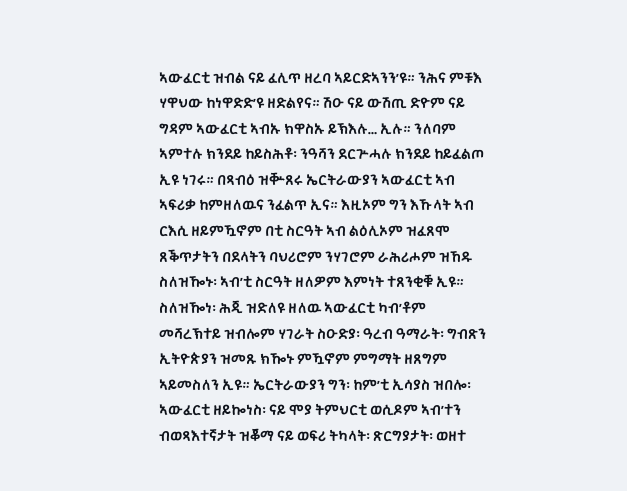ኣውፈርቲ ዝብል ናይ ፈሊጥ ዘረባ ኣይርድኣንን’ዩ። ንሕና ምቹእ ሃዋህው ከነዋድድ’ዩ ዘድልየና። ሽዑ ናይ ውሽጢ ድዮም ናይ ግዳም ኣውፈርቲ ኣብኡ ክዋስኡ ይኽእሉ… ኢሉ። ንለባም ኣምተሉ ክንደይ ከይስሕቶ፡ ንዓሻን ደርጕሓሉ ክንደይ ከይፈልጦ ኢዩ ነገሩ። በጻብዕ ዝቝጸሩ ኤርትራውያን ኣውፈርቲ ኣብ ኣፍሪቃ ከምዘለዉና ንፈልጥ ኢና። እዚኦም ግን እኹላት ኣብ ርእሲ ዘይምዃኖም በቲ ስርዓት ኣብ ልዕሊኦም ዝፈጸሞ ጸቕጥታትን በደላትን ባህሪሮም ንሃገሮም ራሕሪሖም ዝኸዱ ስለዝዀኑ፡ ኣብ’ቲ ስርዓት ዘለዎም እምነት ተጸንቂቑ ኢዩ። ስለዝዀነ፡ ሕጂ ዝድለዩ ዘለዉ ኣውፈርቲ ካብ’ቶም መሻረኽተይ ዝብሎም ሃገራት ስዑድያ፡ ዓረብ ዓማራት፡ ግብጽን ኢትዮጵያን ዝመጹ ክዀኑ ምዃኖም ምግማት ዘጸግም ኣይመስለን ኢዩ። ኤርትራውያን ግን፡ ከም’ቲ ኢሳያስ ዝበሎ፡ ኣውፈርቲ ዘይኰነስ፡ ናይ ሞያ ትምህርቲ ወሲዶም ኣብ’ተን ብወጻእተኛታት ዝቖማ ናይ ወፍሪ ትካላት፡ ጽርግያታት፡ ወዘተ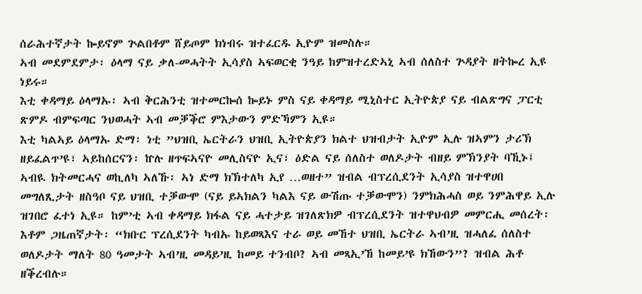ሰራሕተኛታት ኰይኖም ጕልበቶም ሸይጦም ክነብሩ ዝተፈርዱ ኢዮም ዝመስሉ።
ኣብ መደምደምታ፡ ዕላማ ናይ ቃለ-መሓትት ኢሳያስ ኣፍወርቂ ንዓይ ከምዝተረድኣኒ ኣብ ሰለስተ ጕዳያት ዘትኰረ ኢዩ ነይሩ።
እቲ ቀዳማይ ዕላማኡ፡ ኣብ ቅርሕንቲ ዝተመርኰሰ ኰይኑ ምስ ናይ ቀዳማይ ሚኒስተር ኢትዮጵያ ናይ ብልጽግና ፓርቲ ጽምዶ ብምፍጣር ንህወሓት ኣብ መቓቕሮ ምእታውን ምድኻምን ኢዩ።
እቲ ካልኣይ ዕላማኡ ድማ፡ ነቲ ”ህዝቢ ኤርትራን ህዝቢ ኢትዮጵያን ክልተ ህዝብታት ኢዮም ኢሉ ዝኣምን ታሪኽ ዘይፈልጥ’ዩ፣ ኣይከሰርናን፡ ኵሉ ዘጥፍኣናዮ መሊስናዮ ኢና፣ ዕድል ናይ ሰለስተ ወለዶታት ብዘይ ምኽንያት ባኺኑ፤ ኣብዪ ክትመርሓና ወኪለካ ኣለኹ፡ ኣነ ድማ ክኽተለካ ኢየ …ወዘተ” ዝብል ብፕረሲደንት ኢሳያስ ዝተዋሀበ መግለጺታት ዘስዓቦ ናይ ህዝቢ ተቓውሞ (ናይ ይኣክልን ካልእ ናይ ውሽጡ ተቓውሞን) ንምክሕሓስ ወይ ንምሕዋይ ኢሉ ዝገበሮ ፈተነ ኢዩ። ከም’ቲ ኣብ ቀዳማይ ክፋል ናይ ሓተታይ ዝገለጽክዎ ብፕረሲደንት ዝተዋህብዎ መምርሒ መሰረት፡ እቶም ጋዜጠኛታት፡ “ክቡር ፕረሲደንት ካብኡ ከይወጻእና ተራ ወይ መኸተ ህዝቢ ኤርትራ ኣብ’ዚ ዝሓለፈ ሰለስተ ወለዶታት ማለት 80 ዓመታት ኣብ’ዚ መዳይ’ዚ ከመይ ተንብቦ? ኣብ መጻኢ’ኸ ከመይ’ዩ ክኸውን”? ዝብል ሕቶ ዘቕረብሉ።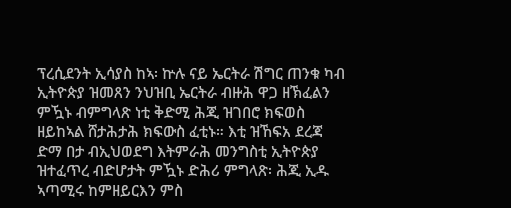ፕረሲደንት ኢሳያስ ከኣ፡ ኵሉ ናይ ኤርትራ ሽግር ጠንቁ ካብ ኢትዮጵያ ዝመጸን ንህዝቢ ኤርትራ ብዙሕ ዋጋ ዘኽፈልን ምዃኑ ብምግላጽ ነቲ ቅድሚ ሕጂ ዝገበሮ ክፍወስ ዘይከኣል ሸታሕታሕ ክፍውስ ፈቲኑ። እቲ ዝኸፍአ ደረጃ ድማ በታ ብኢህወደግ እትምራሕ መንግስቲ ኢትዮጵያ ዝተፈጥረ ብድሆታት ምዃኑ ድሕሪ ምግላጽ፡ ሕጂ ኢዱ ኣጣሚሩ ከምዘይርእን ምስ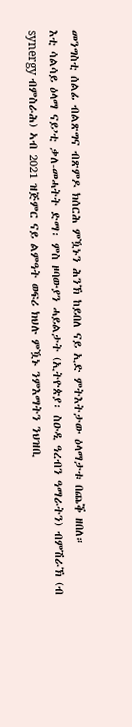መንግስቲ ሰልፊ ብልጽግና ብጽምዶ ክሰርሕ ምዃኑን ሕንኽ ከይበለ ናይ ኢድ ምትእትታው ዕላማታቱ በጨቕ ዘበለ።
እቲ ሳልሳይ ዕላማ ናይ’ቲ ቃለ-መሓትት ድማ፡ ምስ ዞባውያን ሓይልታት (ኢትዮጵያ፡ ስዑዲ ዓረብን ዓማራትን) ብምሽራኽ (ብ synergy ብምስራሕ) ኣብ 2021 ዝጅምር ናይ ልምዓት ወፍሪ ክህሉ ምዃኑ ንምእማትን ንህዝቢ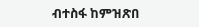ብተስፋ ከምዝጽበ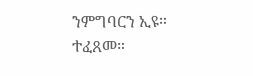ንምግባርን ኢዩ።
ተፈጸመ።